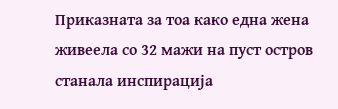Приказната за тоа како една жена живеела со 32 мажи на пуст остров станала инспирација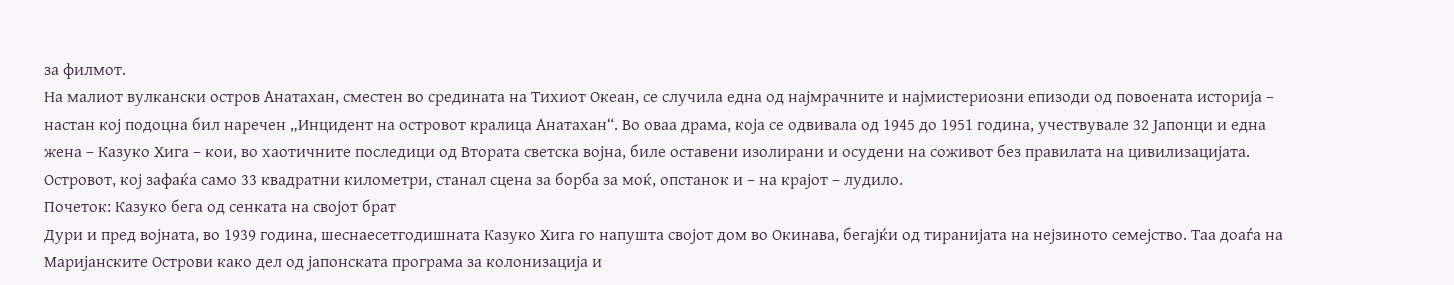за филмот.
На малиот вулкански остров Анатахан, сместен во средината на Тихиот Океан, се случила една од најмрачните и најмистериозни епизоди од повоената историја – настан кој подоцна бил наречен „Инцидент на островот кралица Анатахан“. Во оваа драма, која се одвивала од 1945 до 1951 година, учествувале 32 Јапонци и една жена – Казуко Хига – кои, во хаотичните последици од Втората светска војна, биле оставени изолирани и осудени на соживот без правилата на цивилизацијата. Островот, кој зафаќа само 33 квадратни километри, станал сцена за борба за моќ, опстанок и – на крајот – лудило.
Почеток: Казуко бега од сенката на својот брат
Дури и пред војната, во 1939 година, шеснаесетгодишната Казуко Хига го напушта својот дом во Окинава, бегајќи од тиранијата на нејзиното семејство. Таа доаѓа на Маријанските Острови како дел од јапонската програма за колонизација и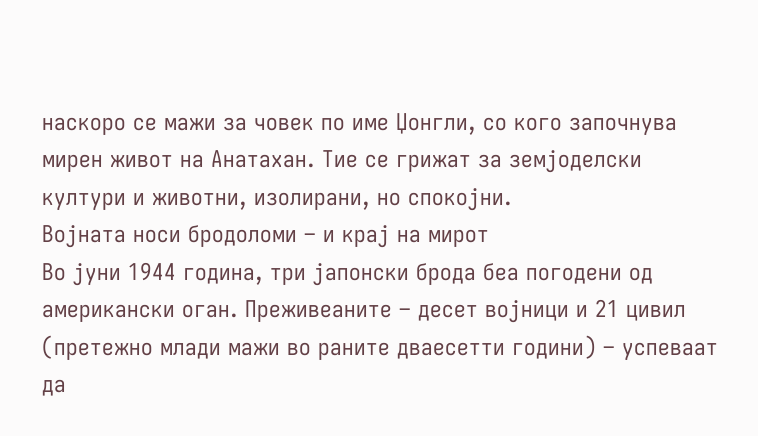наскоро се мажи за човек по име Џонгли, со кого започнува мирен живот на Анатахан. Тие се грижат за земјоделски култури и животни, изолирани, но спокојни.
Војната носи бродоломи – и крај на мирот
Во јуни 1944 година, три јапонски брода беа погодени од американски оган. Преживеаните – десет војници и 21 цивил (претежно млади мажи во раните дваесетти години) – успеваат да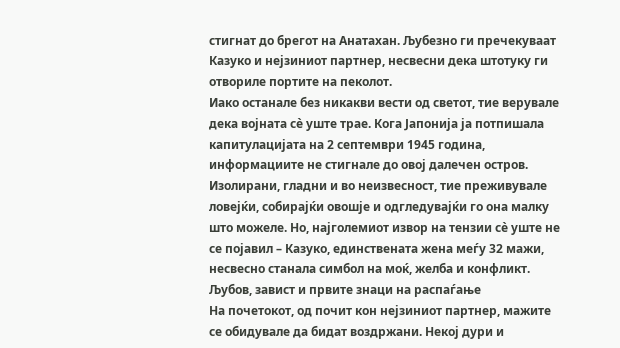стигнат до брегот на Анатахан. Љубезно ги пречекуваат Казуко и нејзиниот партнер, несвесни дека штотуку ги отвориле портите на пеколот.
Иако останале без никакви вести од светот, тие верувале дека војната сè уште трае. Кога Јапонија ја потпишала капитулацијата на 2 септември 1945 година, информациите не стигнале до овој далечен остров. Изолирани, гладни и во неизвесност, тие преживувале ловејќи, собирајќи овошје и одгледувајќи го она малку што можеле. Но, најголемиот извор на тензии сè уште не се појавил – Казуко, единствената жена меѓу 32 мажи, несвесно станала симбол на моќ, желба и конфликт.
Љубов, завист и првите знаци на распаѓање
На почетокот, од почит кон нејзиниот партнер, мажите се обидувале да бидат воздржани. Некој дури и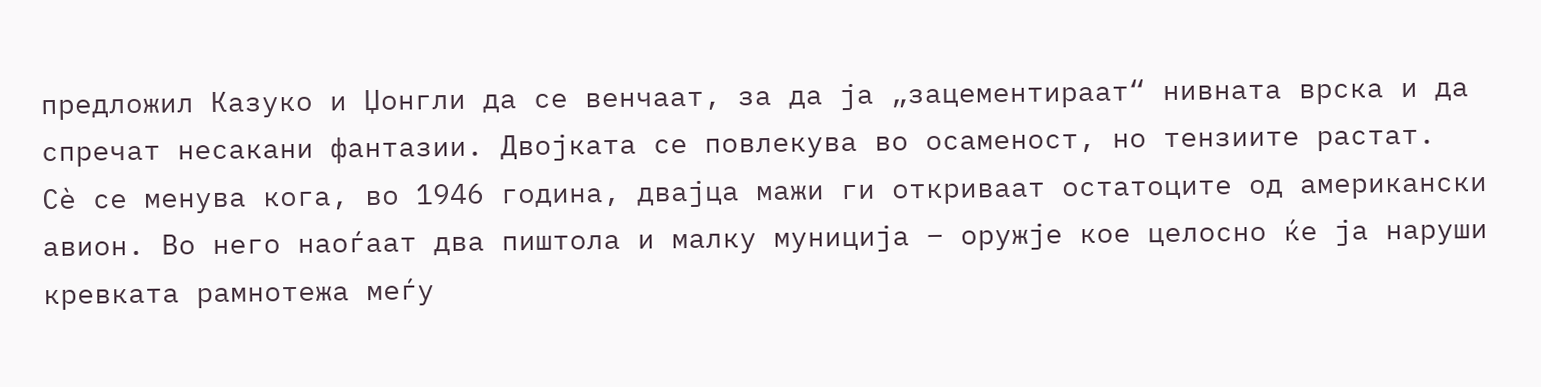предложил Казуко и Џонгли да се венчаат, за да ја „зацементираат“ нивната врска и да спречат несакани фантазии. Двојката се повлекува во осаменост, но тензиите растат.
Сè се менува кога, во 1946 година, двајца мажи ги откриваат остатоците од американски авион. Во него наоѓаат два пиштола и малку муниција – оружје кое целосно ќе ја наруши кревката рамнотежа меѓу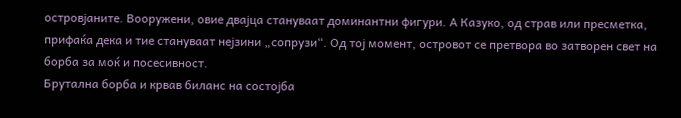островјаните. Вооружени, овие двајца стануваат доминантни фигури. А Казуко, од страв или пресметка, прифаќа дека и тие стануваат нејзини „сопрузи“. Од тој момент, островот се претвора во затворен свет на борба за моќ и посесивност.
Брутална борба и крвав биланс на состојба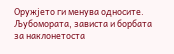Оружјето ги менува односите. Љубомората, зависта и борбата за наклонетоста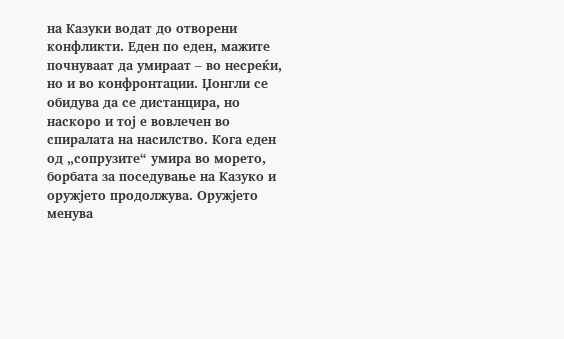на Казуки водат до отворени конфликти. Еден по еден, мажите почнуваат да умираат – во несреќи, но и во конфронтации. Џонгли се обидува да се дистанцира, но наскоро и тој е вовлечен во спиралата на насилство. Кога еден од „сопрузите“ умира во морето, борбата за поседување на Казуко и оружјето продолжува. Оружјето менува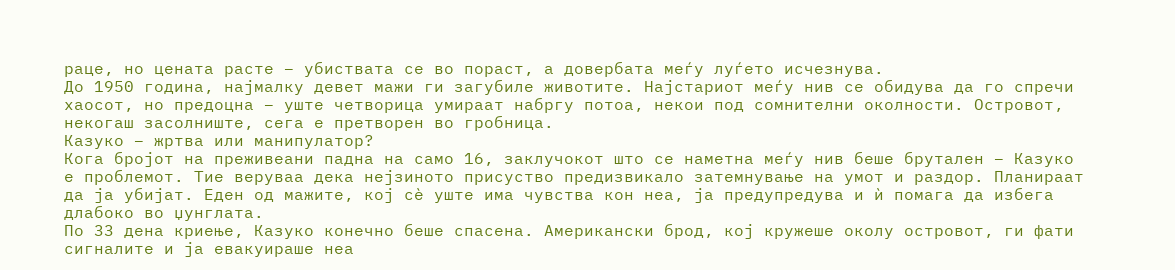раце, но цената расте – убиствата се во пораст, а довербата меѓу луѓето исчезнува.
До 1950 година, најмалку девет мажи ги загубиле животите. Најстариот меѓу нив се обидува да го спречи хаосот, но предоцна – уште четворица умираат набргу потоа, некои под сомнителни околности. Островот, некогаш засолниште, сега е претворен во гробница.
Казуко – жртва или манипулатор?
Кога бројот на преживеани падна на само 16, заклучокот што се наметна меѓу нив беше брутален – Казуко е проблемот. Тие веруваа дека нејзиното присуство предизвикало затемнување на умот и раздор. Планираат да ја убијат. Еден од мажите, кој сè уште има чувства кон неа, ја предупредува и ѝ помага да избега длабоко во џунглата.
По 33 дена криење, Казуко конечно беше спасена. Американски брод, кој кружеше околу островот, ги фати сигналите и ја евакуираше неа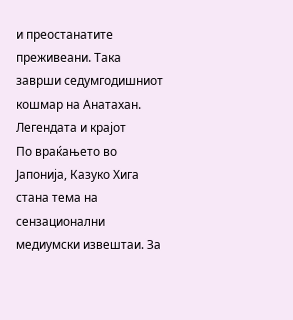и преостанатите преживеани. Така заврши седумгодишниот кошмар на Анатахан.
Легендата и крајот
По враќањето во Јапонија, Казуко Хига стана тема на сензационални медиумски извештаи. За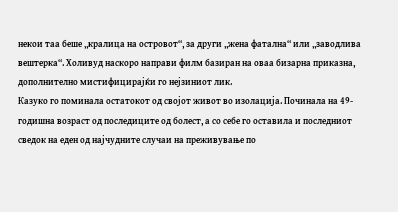некои таа беше „кралица на островот“, за други „жена фатална“ или „заводлива вештерка“. Холивуд наскоро направи филм базиран на оваа бизарна приказна, дополнително мистифицирајќи го нејзиниот лик.
Казуко го поминала остатокот од својот живот во изолација. Починала на 49-годишна возраст од последиците од болест, а со себе го оставила и последниот сведок на еден од најчудните случаи на преживување по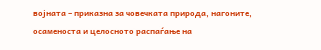војната – приказна за човечката природа, нагоните, осаменоста и целосното распаѓање на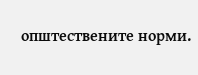општествените норми.